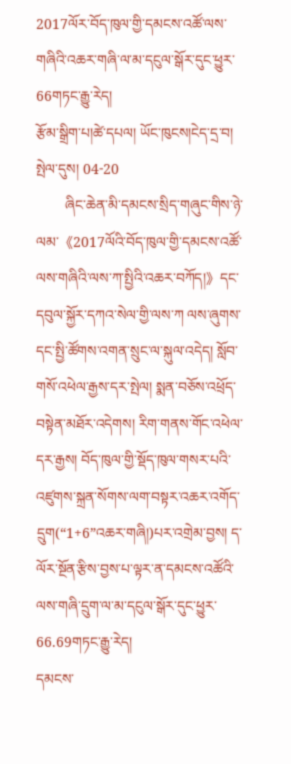2017ལོར་བོད་ཁུལ་གྱི་དམངས་འཚོ་ལས་གཞིའི་འཆར་གཞི་ལ་མ་དངུལ་སྒོར་དུང་ཕྱུར་66གཏང་རྒྱུ་རེད།
རྩོམ་སྒྲིག་པ།ཚེ་དཔལ། ཡོང་ཁུངས།ངེད་དྲ་བ། སྤེལ་དུས། 04-20
        ཞིང་ཆེན་མི་དམངས་སྲིད་གཞུང་གིས་ཉེ་ལམ་《2017ལོའི་བོད་ཁུལ་གྱི་དམངས་འཚོ་ལས་གཞིའི་ལས་ཀ་སྤྱིའི་འཆར་བཀོད།》དང་དབུལ་སྐྱོར་དཀའ་སེལ་གྱི་ལས་ཀ ལས་ཞུགས་དང་སྤྱི་ཚོགས་འགན་སྲུང་ལ་སྐུལ་འདེད། སློབ་གསོ་འཕེལ་རྒྱས་དར་སྤེལ། སྨན་བཅོས་འཕྲོད་བསྟེན་མཐོར་འདེགས། རིག་གནས་གོང་འཕེལ་དར་རྒྱས། བོད་ཁུལ་གྱི་སྡོད་ཁུལ་གསར་པའི་འཛུགས་སྐྲན་སོགས་ལག་བསྟར་འཆར་འགོད་དྲུག(“1+6”འཆར་གཞི།)པར་འགྲེམ་བྱས། ད་ལོར་སྔོན་རྩིས་བྱས་པ་ལྟར་ན་དམངས་འཚོའི་ལས་གཞི་དྲུག་ལ་མ་དངུལ་སྒོར་དུང་ཕྱུར་66.69གཏང་རྒྱུ་རེད།
དམངས་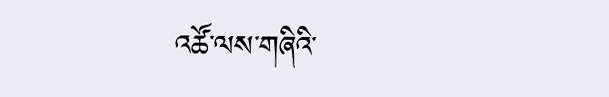འཚོ་ལས་གཞིའི་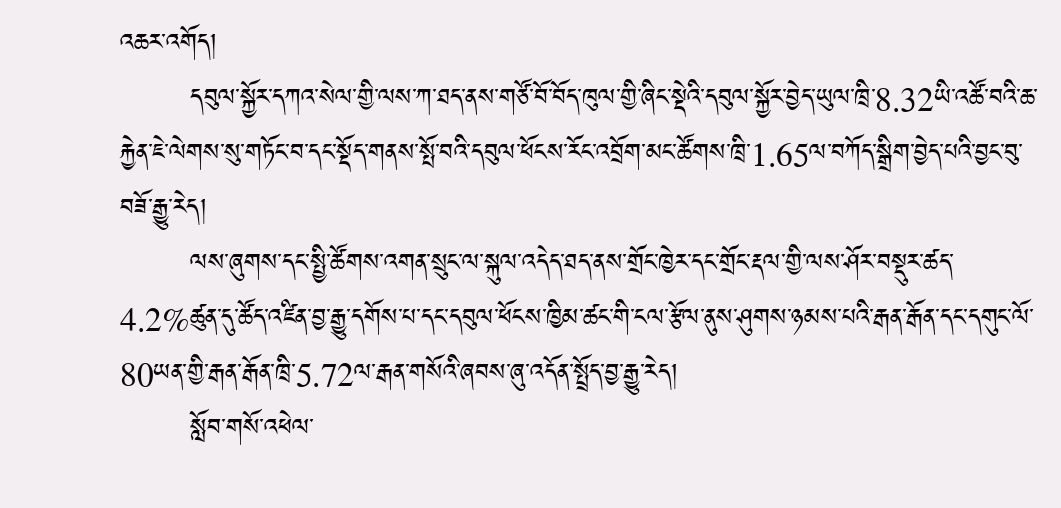འཆར་འགོད།
        དབུལ་སྐྱོར་དཀའ་སེལ་གྱི་ལས་ཀ་ཐད་ནས་གཙོ་བོ་བོད་ཁུལ་གྱི་ཞིང་སྡེའི་དབུལ་སྐྱོར་བྱེད་ཡུལ་ཁྲི་8.32ཡི་འཚོ་བའི་ཆ་རྐྱེན་ཇེ་ལེགས་སུ་གཏོང་བ་དང་སྡོད་གནས་སྤོ་བའི་དབུལ་ཕོངས་རོང་འབྲོག་མང་ཚོགས་ཁྲི་1.65ལ་བཀོད་སྒྲིག་བྱེད་པའི་བྱང་བུ་བཟོ་རྒྱུ་རེད།
        ལས་ཞུགས་དང་སྤྱི་ཚོགས་འགན་སྲུང་ལ་སྐུལ་འདེད་ཐད་ནས་གྲོང་ཁྱེར་དང་གྲོང་རྡལ་གྱི་ལས་ཤོར་བསྡུར་ཚད་4.2%ཚུན་དུ་ཚོད་འཛིན་བྱ་རྒྱུ་དགོས་པ་དང་དབུལ་ཕོངས་ཁྱིམ་ཚང་གི་ངལ་རྩོལ་ནུས་ཤུགས་ཉམས་པའི་རྒན་རྒོན་དང་དགུང་ལོ་80ཡན་གྱི་རྒན་རྒོན་ཁྲི་5.72ལ་རྒན་གསོའི་ཞབས་ཞུ་འདོན་སྤྲོད་བྱ་རྒྱུ་རེད།
        སློབ་གསོ་འཕེལ་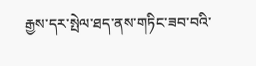རྒྱས་དར་སྤེལ་ཐད་ནས་གཏིང་ཟབ་བའི་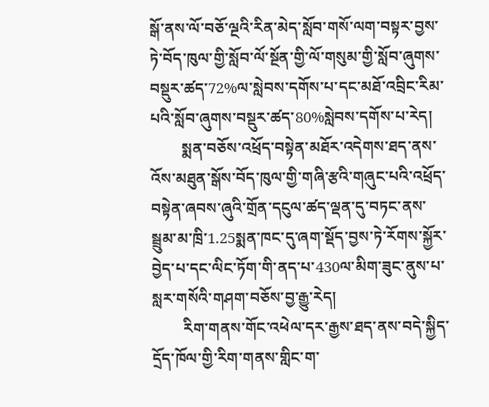སྒོ་ནས་ལོ་བཅོ་ལྔའི་རིན་མེད་སློབ་གསོ་ལག་བསྟར་བྱས་ཏེ་བོད་ཁུལ་གྱི་སློབ་ལོ་སྔོན་གྱི་ལོ་གསུམ་གྱི་སློབ་ཞུགས་བསྡུར་ཚད་72%ལ་སླེབས་དགོས་པ་དང་མཐོ་འབྲིང་རིམ་པའི་སློབ་ཞུགས་བསྡུར་ཚད་80%སླེབས་དགོས་པ་རེད།
        སྨན་བཅོས་འཕྲོད་བསྟེན་མཐོར་འདེགས་ཐད་ནས་འོས་མཐུན་སྒོས་བོད་ཁུལ་གྱི་གཞི་རྩའི་གཞུང་པའི་འཕྲོད་བསྟེན་ཞབས་ཞུའི་གྲོན་དངུལ་ཚད་ལྡན་དུ་བཏང་ནས་སྦྲུམ་མ་ཁྲི་1.25སྨན་ཁང་དུ་ཞག་སྡོད་བྱས་ཏེ་རོགས་སྐྱོར་བྱེད་པ་དང་ལིང་ཏོག་གི་ནད་པ་430ལ་མིག་ཟུང་ནུས་པ་སླར་གསོའི་གཤག་བཅོས་བྱ་རྒྱུ་རེད།
        རིག་གནས་གོང་འཕེལ་དར་རྒྱས་ཐད་ནས་བདེ་སྐྱིད་དྲོད་ཁོལ་གྱི་རིག་གནས་གླིང་ག་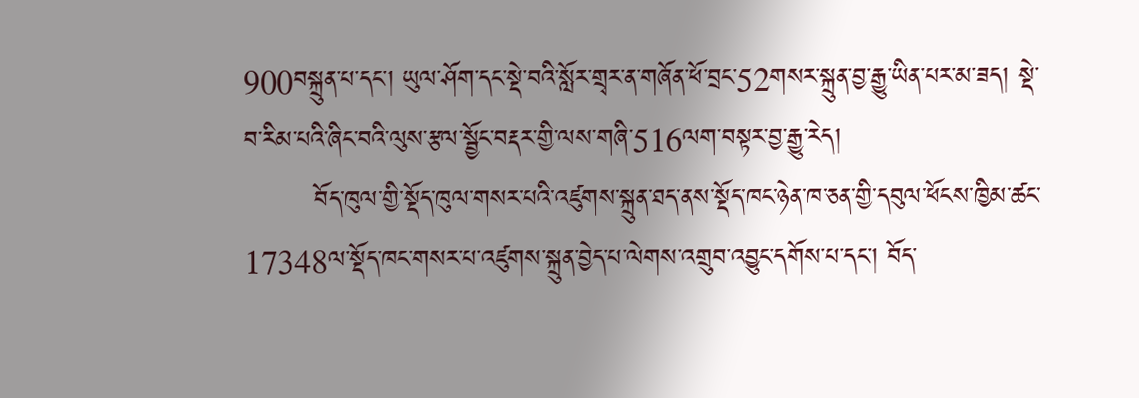900བསྐྲུན་པ་དང་། ཡུལ་ཤོག་དང་སྡེ་བའི་སློར་གྲྭར་ན་གཞོན་ཕོ་བྲང་52གསར་སྐྲུན་བྱ་རྒྱུ་ཡིན་པར་མ་ཟད། སྡེ་བ་རིམ་པའི་ཞིང་བའི་ལུས་རྩལ་སྦྱོང་བརྡར་གྱི་ལས་གཞི་516ལག་བསྟར་བྱ་རྒྱུ་རེད།
        བོད་ཁུལ་གྱི་སྡོད་ཁུལ་གསར་པའི་འཛུགས་སྐྲུན་ཐད་ནས་སྡོད་ཁང་ཉེན་ཁ་ཅན་གྱི་དབུལ་ཕོངས་ཁྱིམ་ཚང་17348ལ་སྡོད་ཁང་གསར་པ་འཛུགས་སྐྲུན་བྱེད་པ་ལེགས་འགྲུབ་འབྱུང་དགོས་པ་དང་། བོད་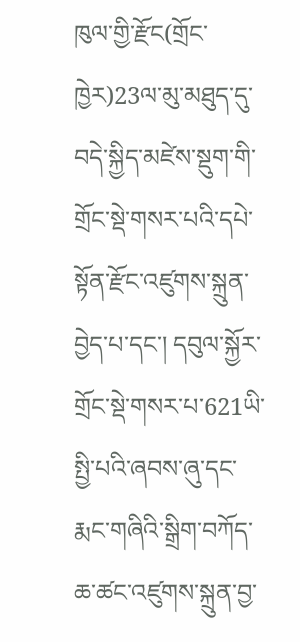ཁུལ་གྱི་རྫོང(གྲོང་ཁྱེར)23ལ་མུ་མཐུད་དུ་བདེ་སྐྱིད་མཛེས་སྡུག་གི་གྲོང་སྡེ་གསར་པའི་དཔེ་སྟོན་རྫོང་འཛུགས་སྐྲུན་བྱེད་པ་དང་། དབུལ་སྐྱོར་གྲོང་སྡེ་གསར་པ་621ཡི་སྤྱི་པའི་ཞབས་ཞུ་དང་རྨང་གཞིའི་སྒྲིག་བཀོད་ཆ་ཚང་འཛུགས་སྐྲུན་བྱ་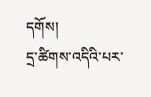དགོས།
དྲ་ཚིགས་འདིའི་པར་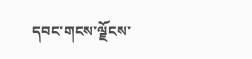དབང་གངས་ལྗོངས་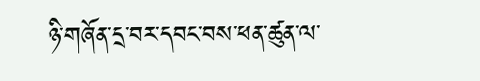ཉི་གཞོན་དྲ་བར་དབང་བས་ཕན་ཚུན་ལ་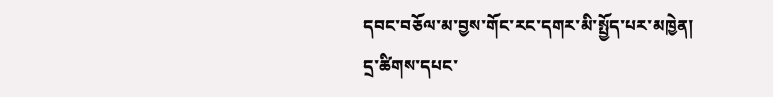དབང་བཅོལ་མ་བྱས་གོང་རང་དགར་མི་སྤྱོད་པར་མཁྱེན།
དྲ་ཚིགས་དཔང་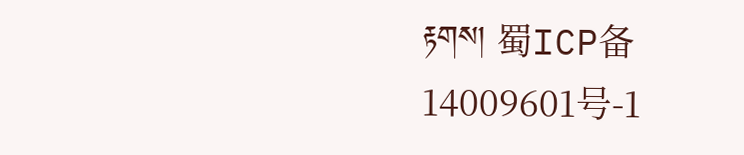རྟགས། 蜀ICP备14009601号-1